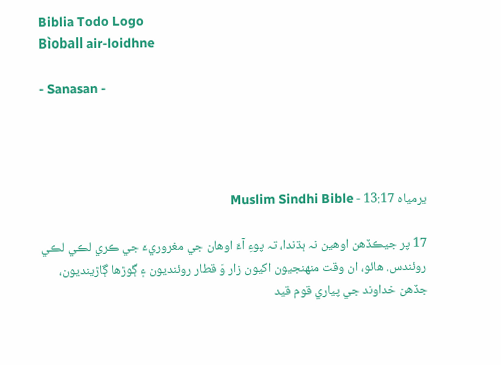Biblia Todo Logo
Bìoball air-loidhne

- Sanasan -




يرمياہ 13:17 - Muslim Sindhi Bible

17 پر جيڪڏهن اوهين نہ ٻڌندا، تہ پوءِ آءٌ اوهان جي مغروريءَ جي ڪري لڪي لڪي روئندس. هائو، ان وقت منهنجيون اکيون زار وَ قطار روئنديون ۽ ڳوڙها ڳاڙينديون، جڏهن خداوند جي پياري قوم قيد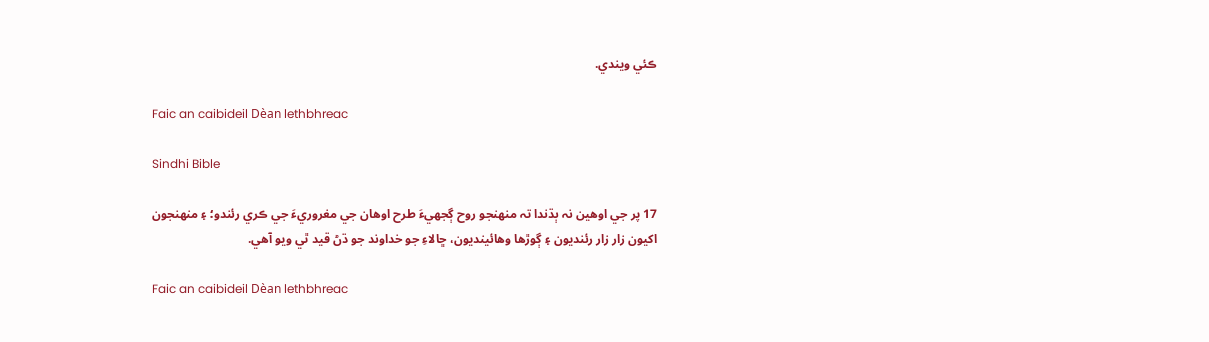ڪئي ويندي.

Faic an caibideil Dèan lethbhreac

Sindhi Bible

17 پر جي اوهين نہ ٻڌندا تہ منهنجو روح ڳجهيءَ طرح اوهان جي مغروريءَ جي ڪري رئندو؛ ۽ منهنجون اکيون زار زار رئنديون ۽ ڳوڙها وهائينديون، ڇالاءِ جو خداوند جو ڌڻ قيد ٿي ويو آهي.

Faic an caibideil Dèan lethbhreac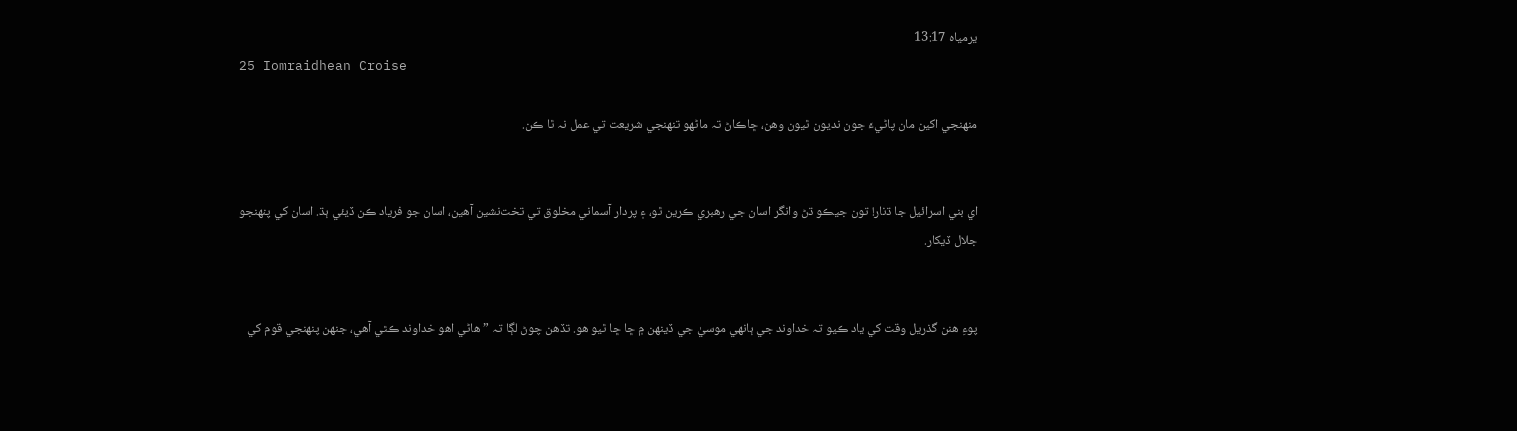يرمياہ 13:17
25 Iomraidhean Croise

منهنجي اکين مان پاڻيءَ جون نديون ٿيون وهن، ڇاڪاڻ تہ ماڻهو تنهنجي شريعت تي عمل نہ ٿا ڪن.


اي بني اسرائيل جا ڌنار! تون جيڪو ڌڻ وانگر اسان جي رهبري ڪرين ٿو، ۽ پردار آسماني مخلوق تي تخت‌نشين آهين، اسان جو فرياد ڪن ڏيئي ٻڌ. اسان کي پنهنجو جلال ڏيکار.


پوءِ هنن گذريل وقت کي ياد ڪيو تہ خداوند جي ٻانهي موسيٰ جي ڏينهن ۾ ڇا ڇا ٿيو هو. تڏهن چوڻ لڳا تہ ”هاڻي اهو خداوند ڪٿي آهي، جنهن پنهنجي قوم کي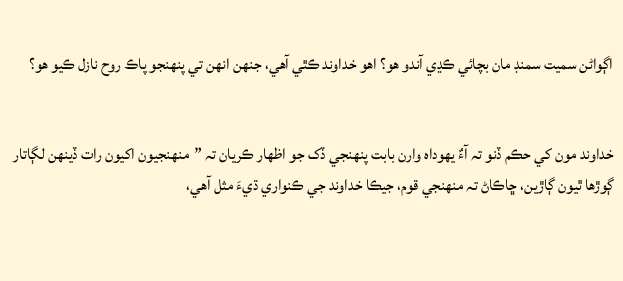اڳواڻن سميت سمنڊ مان بچائي ڪڍي آندو هو؟ اهو خداوند ڪٿي آهي، جنهن انهن تي پنهنجو پاڪ روح نازل ڪيو هو؟


خداوند مون کي حڪم ڏنو تہ آءٌ يهوداہ وارن بابت پنهنجي ڏک جو اظهار ڪريان تہ ”منهنجيون اکيون رات ڏينهن لڳاتار ڳوڙها ٿيون ڳاڙين، ڇاڪاڻ تہ منهنجي قوم، جيڪا خداوند جي ڪنواري ڌيءَ مثل آهي،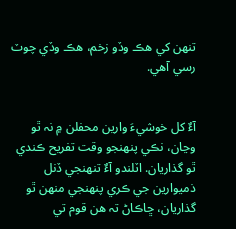تنهن کي هڪ وڏو زخم، هڪ وڏي چوٽ رسي آهي.


آءٌ کل خوشيءَ وارين محفلن ۾ نہ ٿو وڃان، نڪي پنهنجو وقت تفريح ڪندي ٿو گذاريان. اٽلندو آءٌ تنهنجي ڏنل ذميوارين جي ڪري پنهنجي منهن ٿو گذاريان، ڇاڪاڻ تہ هن قوم تي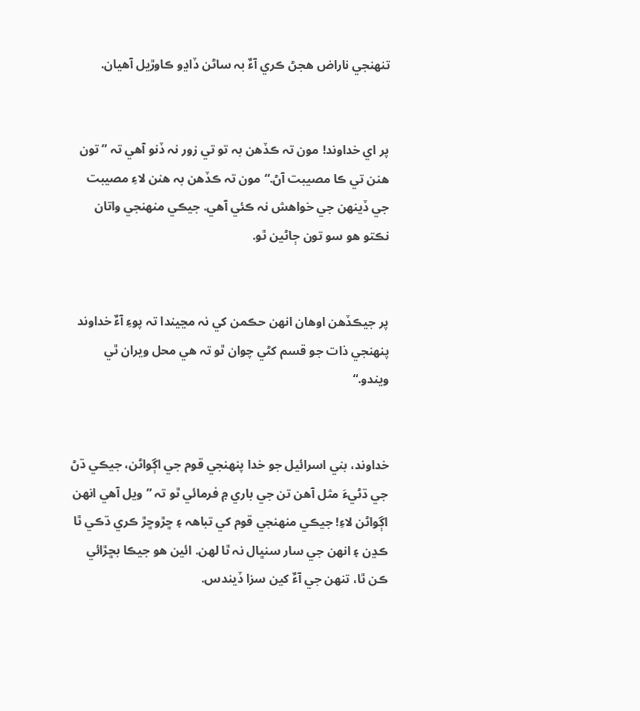تنهنجي ناراض هجڻ ڪري آءٌ بہ ساڻن ڏاڍو ڪاوڙيل آهيان.


پر اي خداوند! مون تہ ڪڏهن بہ تو تي زور نہ ڏنو آهي تہ ”تون هنن تي ڪا مصيبت آڻ.“ مون تہ ڪڏهن بہ هنن لاءِ مصيبت جي ڏينهن جي خواهش نہ ڪئي آهي. جيڪي منهنجي واتان نڪتو هو سو تون ڄاڻين ٿو.


پر جيڪڏهن اوهان انهن حڪمن کي نہ مڃيندا تہ پوءِ آءٌ خداوند پنهنجي ذات جو قسم کڻي چوان ٿو تہ هي محل ويران ٿي ويندو.“


خداوند، بني اسرائيل جو خدا پنهنجي قوم جي اڳواڻن، جيڪي ڌڻ جي ڌڻيءَ مثل آهن تن جي باري ۾ فرمائي ٿو تہ ”ويل آهي انهن اڳواڻن لاءِ! جيڪي منهنجي قوم کي تباهہ ۽ ڇڙوڇڙ ڪري ڌڪي ٿا ڪڍن ۽ انهن جي سار سنڀال نہ ٿا لهن. ائين هو جيڪا بڇڙائي ڪن ٿا، تنهن جي آءٌ کين سزا ڏيندس.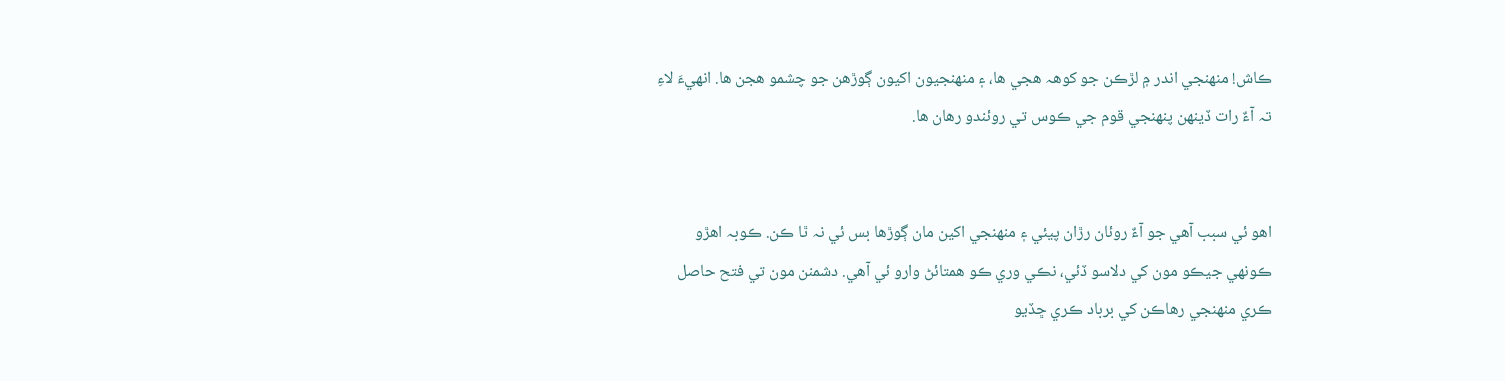ڪاش! منهنجي اندر ۾ لڙڪن جو کوهہ هجي ها، ۽ منهنجيون اکيون ڳوڙهن جو چشمو هجن ها. انهيءَ لاءِ تہ آءٌ رات ڏينهن پنهنجي قوم جي ڪوس تي روئندو رهان ها.


اهو ئي سبب آهي جو آءٌ روئان رڙان پيئي ۽ منهنجي اکين مان ڳوڙها بس ئي نہ ٿا ڪن. ڪوبہ اهڙو ڪونهي جيڪو مون کي دلاسو ڏئي، نڪي وري ڪو همتائڻ وارو ئي آهي. دشمنن مون تي فتح حاصل ڪري منهنجي رهاڪن کي برباد ڪري ڇڏيو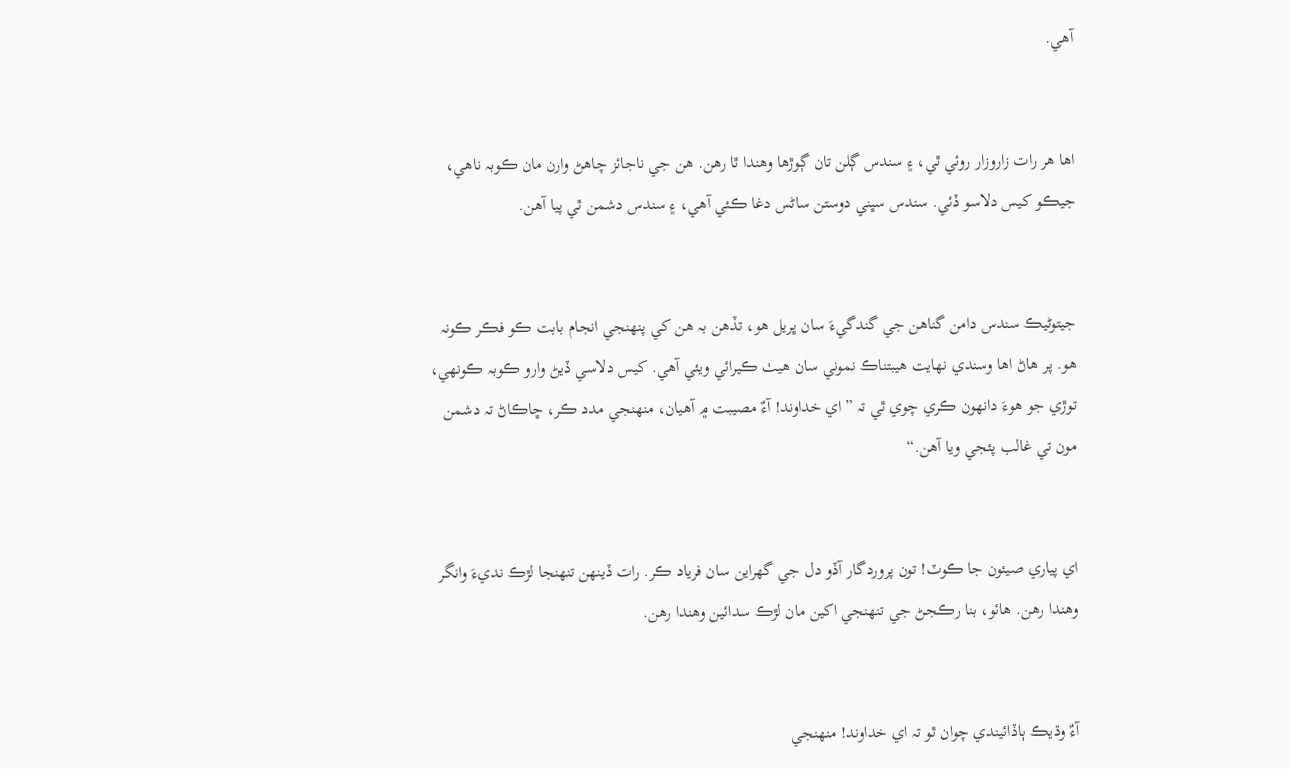آهي.


اها هر رات زاروزار روئي ٿي، ۽ سندس ڳلن تان ڳوڙها وهندا ٿا رهن. هن جي ناجائز چاهڻ وارن مان ڪوبہ ناهي، جيڪو کيس دلاسو ڏئي. سندس سڀني دوستن ساڻس دغا ڪئي آهي، ۽ سندس دشمن ٿي پيا آهن.


جيتوڻيڪ سندس دامن گناهن جي گندگيءَ سان ڀريل هو، تڏهن بہ هن کي پنهنجي انجام بابت ڪو فڪر ڪونہ هو. پر هاڻ اها وسندي نهايت هيبتناڪ نموني سان هيٺ ڪيرائي ويئي آهي. کيس دلاسي ڏيڻ وارو ڪوبہ ڪونهي، توڙي جو هوءَ دانهون ڪري چوي ٿي تہ ”اي خداوند! آءٌ مصيبت ۾ آهيان، منهنجي مدد ڪر، ڇاڪاڻ تہ دشمن مون تي غالب پئجي ويا آهن.“


اي پياري صيئون جا ڪوٽ! تون پروردگار آڏو دل جي گھراين سان فرياد ڪر. رات ڏينهن تنهنجا لڙڪ نديءَ وانگر وهندا رهن. هائو، بنا رڪجڻ جي تنهنجي اکين مان لڙڪ سدائين وهندا رهن.


آءٌ وڌيڪ ٻاڏائيندي چوان ٿو تہ اي خداوند! منهنجي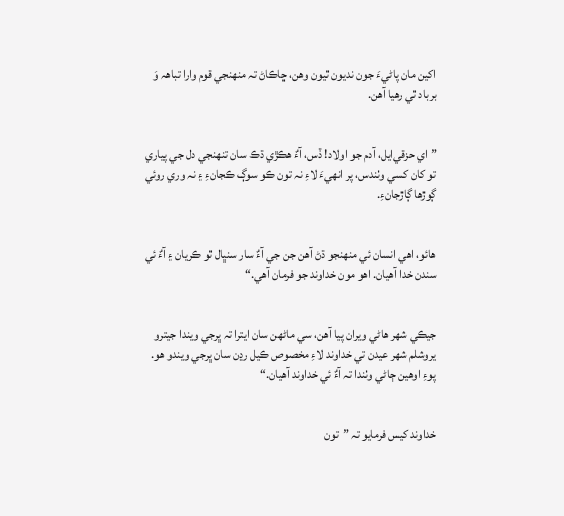اکين مان پاڻيءَ جون نديون ٿيون وهن، ڇاڪاڻ تہ منهنجي قوم وارا تباهہ وَ برباد ٿي رهيا آهن.


”اي حزقي‌ايل، آدم جو اولاد! ڏس، آءٌ هڪڙي ڌڪ سان تنهنجي دل جي پياري تو کان کسي وٺندس، پر انهيءَ لاءِ نہ تون ڪو سوڳ ڪجانءِ ۽ نہ وري روئي ڳوڙها ڳاڙجانءِ.


هائو، اهي انسان ئي منهنجو ڌڻ آهن جن جي آءٌ سار سنڀال ٿو ڪريان ۽ آءٌ ئي سندن خدا آهيان. اهو مون خداوند جو فرمان آهي.“


جيڪي شهر هاڻي ويران پيا آهن، سي ماڻهن سان ايترا تہ ڀرجي ويندا جيترو يروشلم شهر عيدن تي خداوند لاءِ مخصوص ڪيل رڍن سان ڀرجي ويندو هو. پوءِ اوهين ڄاڻي وٺندا تہ آءٌ ئي خداوند آهيان.“


خداوند کيس فرمايو تہ ”تون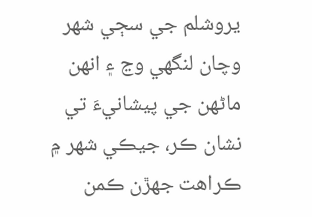يروشلم جي سڄي شهر وچان لنگھي وڃ ۽ انهن ماڻهن جي پيشانيءَ تي نشان ڪر، جيڪي شهر ۾ ڪراهت جهڙن ڪمن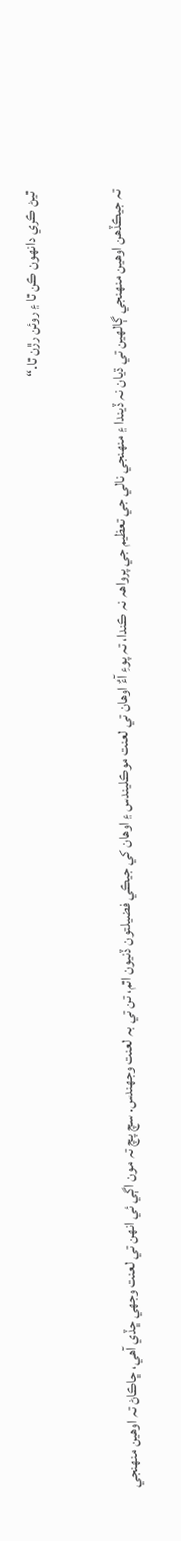ٿيڻ ڪري دانهون ڪن ٿا ۽ روئن رڙن ٿا.“


تہ جيڪڏهن اوهين منهنجي ڳالهين تي ڌيان نہ ڏيندا ۽ منهنجي نالي جي تعظيم جي پرواهہ نہ ڪندا، تہ پوءِ آءٌ اوهان تي لعنت موڪليندس ۽ اوهان کي جيڪي فضيلتون ڏنيون اٿم، تن تي بہ لعنت وجھندس. سچ پچ تہ مون اڳي ئي انهن تي لعنت وجھي ڇڏي آهي، ڇاڪاڻ تہ اوهين منهنجي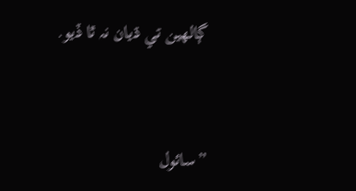ڳالهين تي ڌيان نہ ٿا ڏيو.


”سائول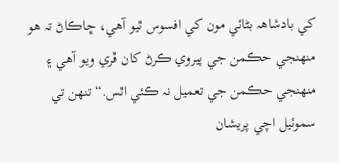کي بادشاهہ بڻائي مون کي افسوس ٿيو آهي، ڇاڪاڻ تہ هو منهنجي حڪمن جي پيروي ڪرڻ کان ڦري ويو آهي ۽ منهنجي حڪمن جي تعميل نہ ڪئي اٿس.“ تنهن تي سموئيل اچي پريشان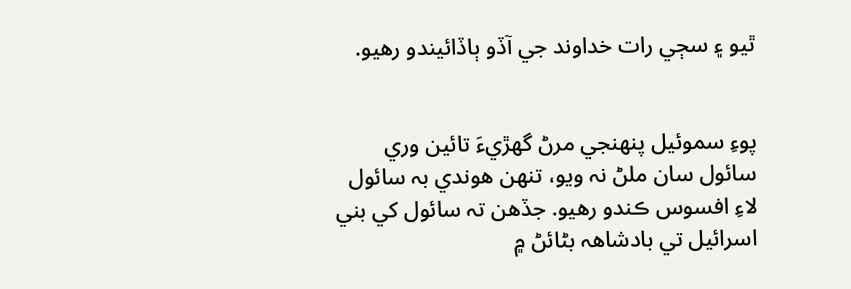ٿيو ۽ سڄي رات خداوند جي آڏو ٻاڏائيندو رهيو.


پوءِ سموئيل پنهنجي مرڻ گھڙيءَ تائين وري سائول سان ملڻ نہ ويو، تنهن هوندي بہ سائول لاءِ افسوس ڪندو رهيو. جڏهن تہ سائول کي بني اسرائيل تي بادشاهہ بڻائڻ ۾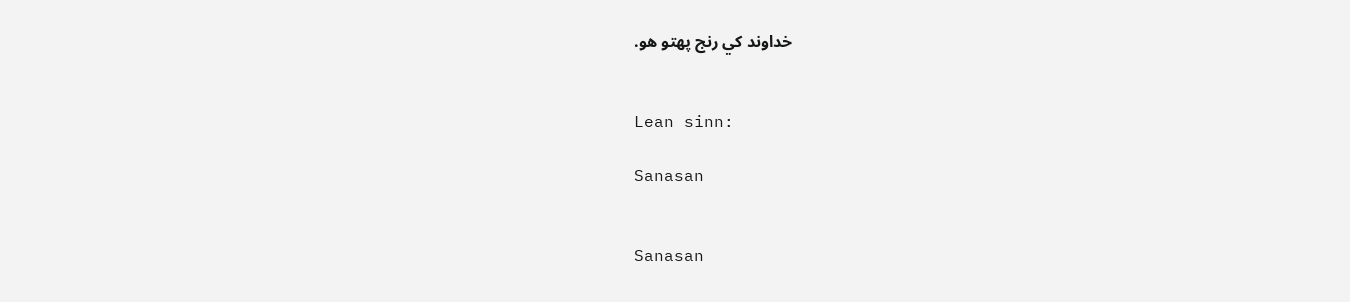خداوند کي رنج پهتو هو.


Lean sinn:

Sanasan


Sanasan